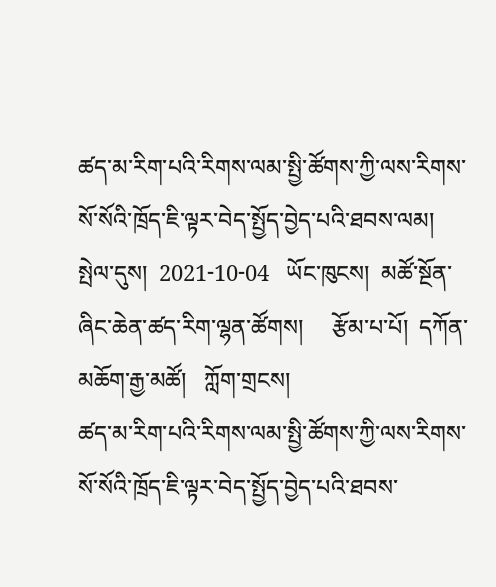ཚད་མ་རིག་པའི་རིགས་ལམ་སྤྱི་ཚོགས་ཀྱི་ལས་རིགས་སོ་སོའི་ཁྲོད་ཇི་ལྟར་བེད་སྤྱོད་བྱེད་པའི་ཐབས་ལམ།
སྤེལ་དུས།  2021-10-04   ཡོང་ཁུངས།  མཚོ་སྔོན་ཞིང་ཆེན་ཚད་རིག་ལྷན་ཚོགས།     རྩོམ་པ་པོ།  དཀོན་མཆོག་རྒྱ་མཚོ།   ཀློག་གྲངས།
ཚད་མ་རིག་པའི་རིགས་ལམ་སྤྱི་ཚོགས་ཀྱི་ལས་རིགས་སོ་སོའི་ཁྲོད་ཇི་ལྟར་བེད་སྤྱོད་བྱེད་པའི་ཐབས་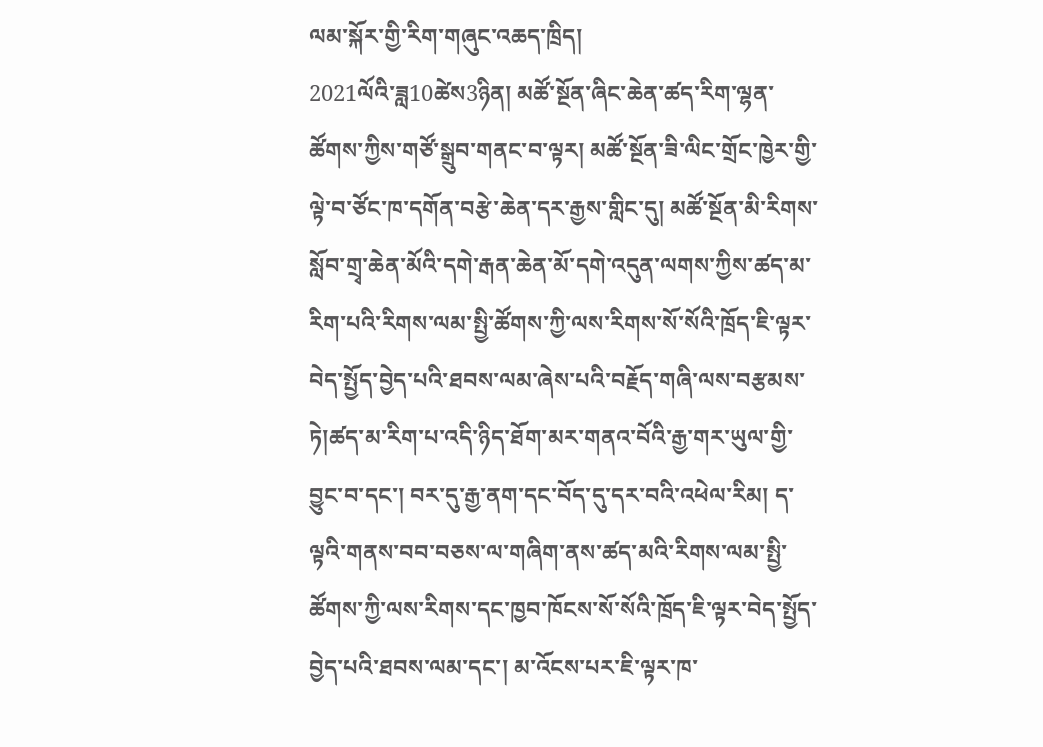ལམ་སྐོར་གྱི་རིག་གཞུང་འཆད་ཁྲིད།
2021ལོའི་ཟླ10ཚེས3ཉིན། མཚོ་སྔོན་ཞིང་ཆེན་ཚད་རིག་ལྷན་ཚོགས་ཀྱིས་གཙོ་སྒྲུབ་གནང་བ་ལྟར། མཚོ་སྔོན་ཟི་ལིང་གྲོང་ཁྱེར་གྱི་ལྟེ་བ་ཙོང་ཁ་དགོན་བརྩེ་ཆེན་དར་རྒྱས་གླིང་དུ། མཚོ་སྔོན་མི་རིགས་སློབ་གྲྭ་ཆེན་མོའི་དགེ་རྒན་ཆེན་མོ་དགེ་འདུན་ལགས་ཀྱིས་ཚད་མ་རིག་པའི་རིགས་ལམ་སྤྱི་ཚོགས་ཀྱི་ལས་རིགས་སོ་སོའི་ཁྲོད་ཇི་ལྟར་བེད་སྤྱོད་བྱེད་པའི་ཐབས་ལམ་ཞེས་པའི་བརྗོད་གཞི་ལས་བརྩམས་ཏེ།ཚད་མ་རིག་པ་འདི་ཉིད་ཐོག་མར་གནའ་བོའི་རྒྱ་གར་ཡུལ་གྱི་བྱུང་བ་དང་། བར་དུ་རྒྱ་ནག་དང་བོད་དུ་དར་བའི་འཕེལ་རིམ། ད་ལྟའི་གནས་བབ་བཅས་ལ་གཞིག་ནས་ཚད་མའི་རིགས་ལམ་སྤྱི་ཚོགས་ཀྱི་ལས་རིགས་དང་ཁྱབ་ཁོངས་སོ་སོའི་ཁྲོད་ཇི་ལྟར་བེད་སྤྱོད་བྱེད་པའི་ཐབས་ལམ་དང་། མ་འོངས་པར་ཇི་ལྟར་ཁ་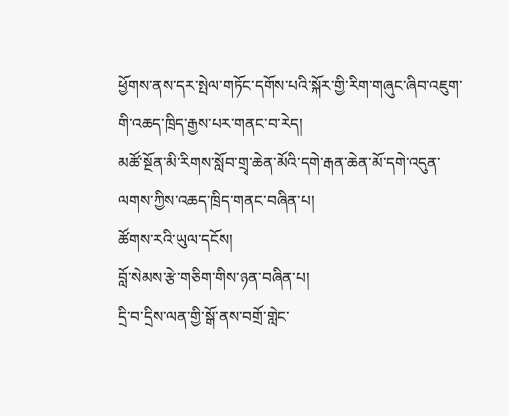ཕྱོགས་ནས་དར་སྤེལ་གཏོང་དགོས་པའི་སྐོར་གྱི་རིག་གཞུང་ཞིབ་འཇུག་གི་འཆད་ཁྲིད་རྒྱས་པར་གནང་བ་རེད།
མཚོ་སྔོན་མི་རིགས་སློབ་གྲྭ་ཆེན་མོའི་དགེ་རྒན་ཆེན་མོ་དགེ་འདུན་ལགས་ཀྱིས་འཆད་ཁྲིད་གནང་བཞིན་པ།
ཚོགས་རའི་ཡུལ་དངོས།
བློ་སེམས་རྩེ་གཅིག་གིས་ཉན་བཞིན་པ།
དྲི་བ་དྲིས་ལན་གྱི་སྒོ་ནས་བགྲོ་གླེང་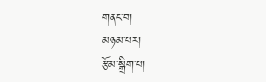གནང་བ།
མཉམ་པར།
རྩོམ་སྒྲིག་པ།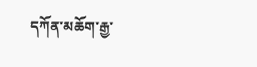དཀོན་མཆོག་རྒྱ་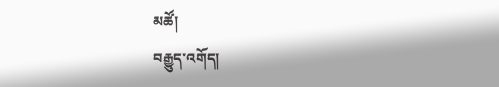མཚོ།
བརྒྱུད་འགོད།